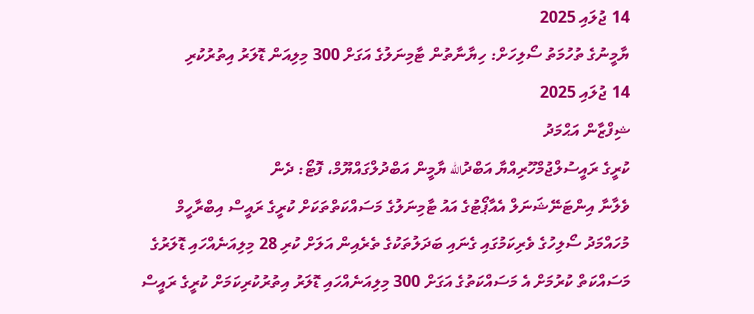14 ޖުލައި 2025
ޔާމީނުގެ ތުހުމަތު ސޯލިހަށް: ހިޔާނާތުން ޓާމިނަލުގެ އަގަށް 300 މިލިއަން ޑޮލަރު އިތުރުކުރި
14 ޖުލައި 2025
ޝިފްޒާން އަޙްމަދު
ކުރީގެ ރައީސުލްޖުމްހޫރިއްޔާ އަބްދުالله ޔާމީން އަބްދުލްގައްޔޫމް، ފޮޓޯ: ދެން
ވެލާނާ އިންޓަނޭޝަނަލް އެއާޕޯޓުގެ އައު ޓާމިނަލުގެ މަސައްކަތްތަކަށް ކުރީގެ ރައީސް އިބްރާހީމް މުހައްމަދު ސޯލިހުގެ ވެރިކަމުގައި ގެނައި ބަދަލުތަކުގެ ތެރެއިން އަލަށް ކުރި 28 މިލިއަނެއްހައި ޑޮލަރުގެ މަސައްކަތް ކުރުމަށް އެ މަސައްކަތުގެ އަގަށް 300 މިލިއަނެއްހައި ޑޮލަރު އިތުރުކުރިކަމަށް ކުރީގެ ރައީސް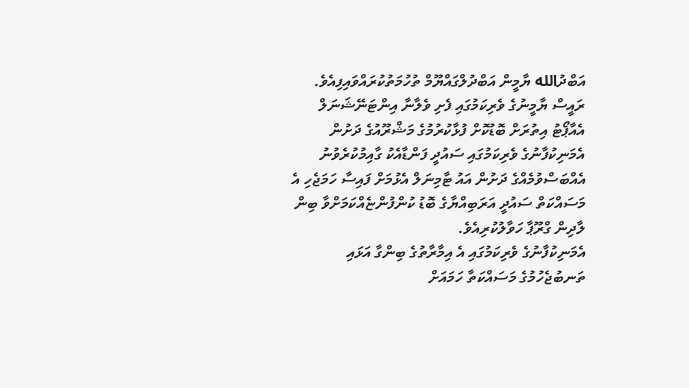އަބްދުالله ޔާމީން އަބްދުލްގައްޔޫމް ތުހުމަތުކުރައްވައިފިއެވެ.
ރައީސް ޔާމީނުގެ ވެރިކަމުގައި ފެށި ވެލާނާ އިންޓަނޭޝަނަލް އެއާޕޯޓު އިތުރަށް ބޮޑުކޮށް ފުޅާކުރުމުގެ މަޝްރޫއުގެ ދަށުން އެމަނިކުފާނުގެ ވެރިކަމުގައި ސައުދީ ފަންޑާއެކު ގާއިމުކުރެވުނު އެއްބަސްވުމެއްގެ ދަށުން އައު ޓާމިނަލް އެޅުމަށް ފައިސާ ހަމަޖެހި އެ މަސައްކަތް ސައުދީ އަރަބިއްޔާގެ ބޮޑު ކުންފުންޏެއްކަމަށްވާ ބިން ލާދިން ގްރޫޕާ ހަވާލުކުރިއެވެ.
އެމަނިކުފާނުގެ ވެރިކަމުގައި އެ އިމާރާތުގެ ބިންގާ އަޅައި ތަނބުޖެހުމުގެ މަސައްކަތާ ހަމައަށް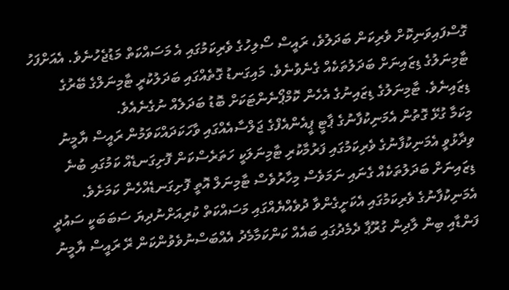ގޮސްފައިވަނިކޮށް ވެރިކަން ބަދަލުވެ، ރައީސް ސޯލިހުގެ ވެރިކަމުގައި އެ މަސައްކަތް މަޑުޖެހުނެވެ. އެއަށްފަހު ޓާމިނަލުގެ ޑިޒައިނަށް ބަދަލުތަކެއް ގެނެވުނެވެ. މައިގަނޑު ގޮތެއްގައި ބަދަލުކުރީ ޓާމިނަލްގެ ބޭރުގެ ޑިޒައިނެވެ. ޓާމިނަލުގެ ޑިޒައިނުގެ އެހެން ކޮމްޕޯނެންޓަކަށް ބޮޑު ބަދަލެއް ނުގެނެއެވެ.
މިކަމާ ގުޅޭ ގޮތުން އެމަނިކުފާނުގެ ޕާޓީ ޕީއެންއެފްގެ ޖަލްސާއެއްގައި ވާހަކަދައްކަވަމުން ރައީސް ޔާމީނު ވިދާޅުވީ އެމަނިކުފާނުގެ ވެރިކަމުގައި ފަރުމާކުރި ޓާމިނަލަކީ ހަތަރެސްކަން ފޮށިގަނޑެއް ކަމުގައި ބުނެ ޑިޒައިނަށް ބަދަލުތަކެއް ގެނައި ނަމަވެސް މިހާރުވެސް ޓާމިނަލް އޮތީ ފޮށިގަނޑެއްހެން ކަމަށެވެ.
އެމަނިކުފާނުގެ ވެރިކަމުގައި އެކަށީގެންވާ ދުވެއްޔެއްގައި މަސައްކަތް ކުރިއަށްނުދިޔަ ސަބަބަކީ ސައުދީ ފަންޑާއި ބިން ލާދިން ގުރޫޕާ ދެމެދުގައި ބައެއް ކަންކަމާމެދު އެއްބަސްނުވެވުންކަން ރޭ ރައީސް ޔާމީނު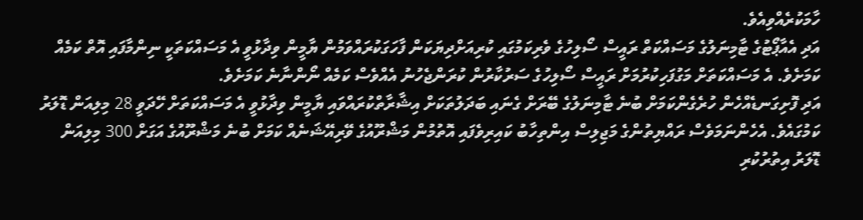ހާމަކުރެއްވިއެވެ.
އަދި އެއާޕޯޓުގެ ޓާމިނަލުގެ މަސައްކަތް ރައީސް ސޯލިހުގެ ވެރިކަމުގައި ކުރިއަށްދިޔަކަން ފާހަގަކުރައްވަމުން ޔާމީން ވިދާޅުވީ އެ މަސައްކަތަކީ ނިންމާފައި އޮތް ކަމެއް ކަމަށެވެ. އެ މަސައްކަތަށް މަގުފަހިކުރުމަށް ރައީސް ސޯލިހުގެ ސަރުކާރުން ކުރަންޖެހުނު އެއްވެސް ކަމެއް ނޯންނާނެ ކަމަށެވެ.
އަދި ފޮށިގަނޑެއްހެން ހުރެގެންކަމަށް ބުނެ ޓާމިނަލުގެ ބޭރަށް ގެނައި ބަދަލުތަކަށް އިޝާރާތްކުރައްވައި ޔާމީން ވިދާޅުވީ އެ މަސައްކަތަށް ހޭދަވީ 28 މިލިއަން ޑޮލަރު ކަމުގައެވެ. އެހެންނަމަވެސް ރައްޔިތުންގެ މަޖިލިސް އިންތިހާބު ކައިރިވެފައި އޮތުމުން މަޝްރޫއުގެ ވޭރިއޭޝަނެއް ކަމަށް ބުނެ މަޝްރޫއުގެ އަގަށް 300 މިލިއަން ޑޮލަރު އިތުރުކުރި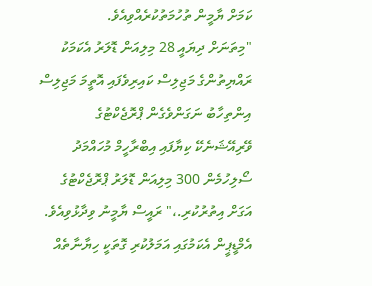ކަމަށް ޔާމީން ތުހުމަތުކުރެއްވިއެވެ.
"މިތަނަށް ދިޔައީ 28 މިލިއަން ޑޮލަރު އެކަމަކު ރައްޔިތުންގެ މަޖިލިސް ކައިރިވެފައި އޮތީމަ މަޖިލިސް އިންތިހާބު ނަގަންވެގެން ޕްރޮޖެކްޓުގެ ވޭރިއޭޝަނެކޭ ކިޔާފައި އިބްރާހީމް މުހައްމަދު ސޯލިހުމެން 300 މިލިއަން ޑޮލަރު ޕްރޮޖެކްޓުގެ އަގަށް އިތުރުކުރި.،" ރައީސް ޔާމީނު ވިދާޅުވިއެވެ.
އެމްޑީޕީން އެކަމުގައި އަމަލުކުރި ގޮތަކީ ހިޔާނާތެއް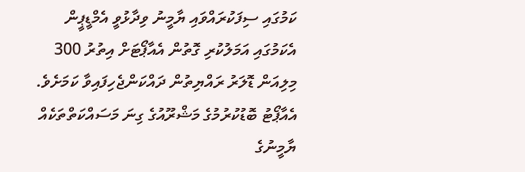ކަމުގައި ސިފަކުރައްވައި ޔާމީނު ވިދާޅުވީ އެމްޑީޕީން އެކަމުގައި އަމަލުކުރި ގޮތުން އެއާޕޯޓަށް އިތުރު 300 މިލިއަން ޑޮލަރު ރައްޔިތުން ދައްކަންޖެހިފައިވާ ކަމަށެވެ.
އެއާޕޯޓު ބޮޑުކުރުމުގެ މަޝްރޫއުގެ ގިނަ މަސައްކަތްތަކެއް ޔާމީނުގެ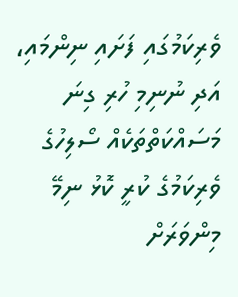ވެރިކަމުގައި ފަށައި ނިންމައި، އަދި ނުނިމި ހުރި ގިނަ މަސައްކަތްތަކެއް ސޯލިހުގެ ވެރިކަމުގެ ކުރީ ކޮޅު ނިމޭ މިންވަރަށް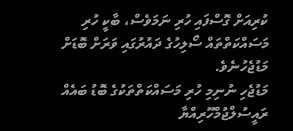ކުރިއަށް ގޮސްފައި ހުރި ނަމަވެސް، ބާކީ ހުރި މަސައްކަތްތައް ސޯލިހުގެ ދައުރުގައި ވަރަށް ބޮޑަށް މަޑުޖެހުނެވެ.
މަޑުޖެހި ނުނިމި ހުރި މަސައްކަތްތަކުގެ ބޮޑު ބައެއް ރައީސުލްޖުމްހޫރިއްޔާ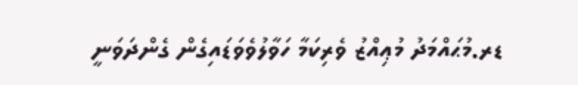ޑރ.މުޙައްމަދު މުޢިއްޒު ވެރިކަމާ ހަވާލުވެވަޑައިގެން ގެންދަވަނީ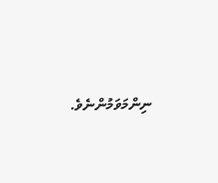ނިންމަވަމުންނެވެ.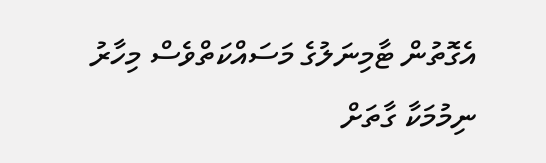އެގޮތުން ޓާމިނަލުގެ މަސައްކަތްވެސް މިހާރު ނިމުމަކާ ގާތަށް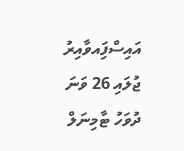އައިސްފަިއވާއިރު ޖުލައި 26 ވަނަ ދުވަހު ޓާމިނަލް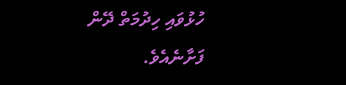ހުޅުވައި ހިދުމަތް ދޭން ފަށާނެއެވެ.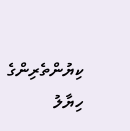ކިޔުންތެރިންގެ ހިޔާލު